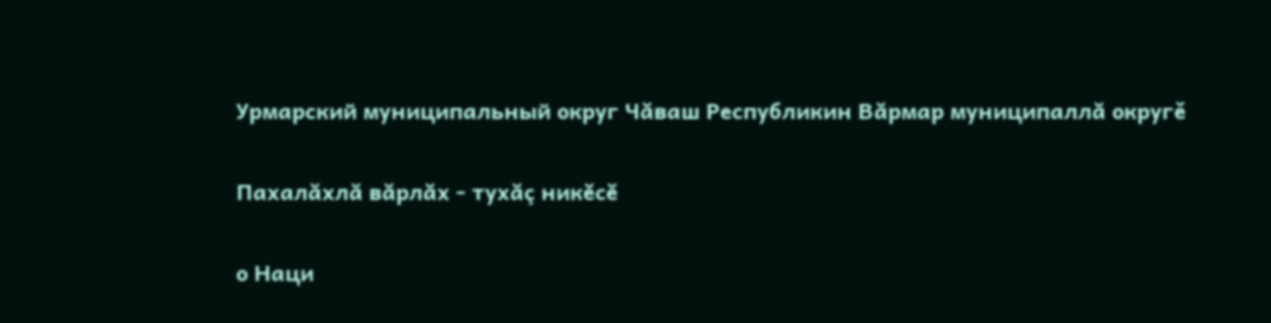Урмарский муниципальный округ Чăваш Республикин Вăрмар муниципаллă округě

Пахалăхлă вăрлăх - тухăç никĕсĕ

о Наци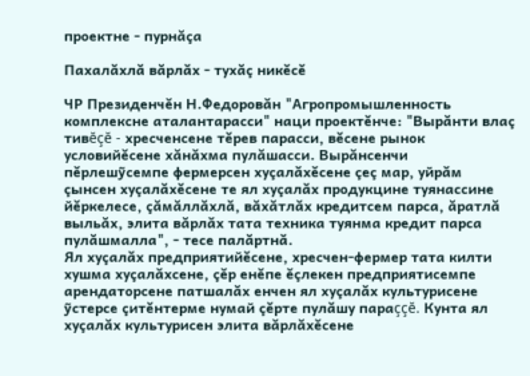проектне - пурнăçа

Пахалăхлă вăрлăх - тухăç никĕсĕ

ЧР Президенчĕн Н.Федоровăн "Агропромышленность комплексне аталантарасси" наци проектĕнче: "Вырăнти влаç тивĕçĕ - хресченсене тĕрев парасси, вĕсене рынок условийĕсене хăнăхма пулăшасси. Вырăнсенчи пĕрлешỹсемпе фермерсен хуçалăхĕсене çеç мар, уйрăм çынсен хуçалăхĕсене те ял хуçалăх продукцине туянассине йĕркелесе, çăмăллăхлă, вăхăтлăх кредитсем парса, ăратлă выльăх, элита вăрлăх тата техника туянма кредит парса пулăшмалла", - тесе палăртнă.
Ял хуçалăх предприятийĕсене, хресчен-фермер тата килти хушма хуçалăхсене, çĕр енĕпе ĕçлекен предприятисемпе арендаторсене патшалăх енчен ял хуçалăх культурисене ỹстерсе çитĕнтерме нумай çĕрте пулăшу параççĕ. Кунта ял хуçалăх культурисен элита вăрлăхĕсене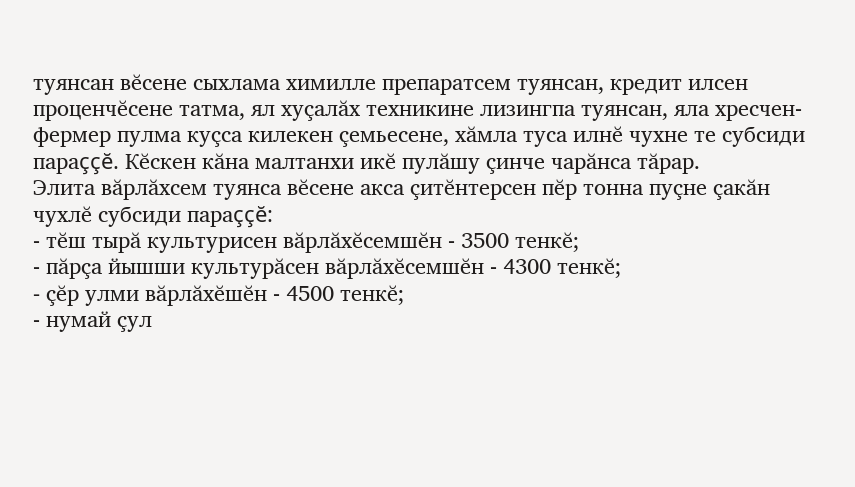туянсан вĕсене сыхлама химилле препаратсем туянсан, кредит илсен проценчĕсене татма, ял хуçалăх техникине лизингпа туянсан, яла хресчен-фермер пулма куçса килекен çемьесене, хăмла туса илнĕ чухне те субсиди параççĕ. Кĕскен кăна малтанхи икĕ пулăшу çинче чарăнса тăрар.
Элита вăрлăхсем туянса вĕсене акса çитĕнтерсен пĕр тонна пуçне çакăн чухлĕ субсиди параççĕ:
- тĕш тырă культурисен вăрлăхĕсемшĕн - 3500 тенкĕ;
- пăрçа йышши культурăсен вăрлăхĕсемшĕн - 4300 тенкĕ;
- çĕр улми вăрлăхĕшĕн - 4500 тенкĕ;
- нумай çул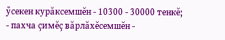ỹсекен курăксемшĕн - 10300 - 30000 тенкĕ;
- пахча çимĕç вăрлăхĕсемшĕн -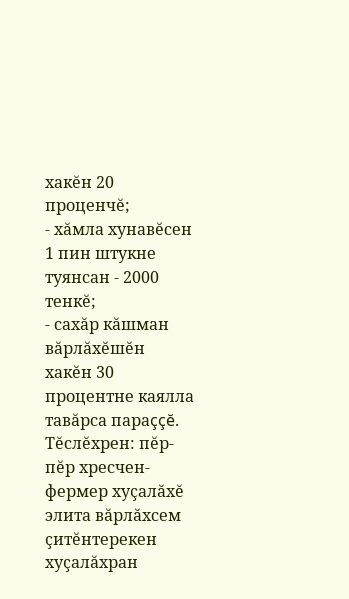хакĕн 20 проценчĕ;
- хăмла хунавĕсен 1 пин штукне туянсан - 2000 тенкĕ;
- сахăр кăшман вăрлăхĕшĕн хакĕн 30 процентне каялла тавăрса параççĕ. Тĕслĕхрен: пĕр-пĕр хресчен-фермер хуçалăхĕ элита вăрлăхсем çитĕнтерекен хуçалăхран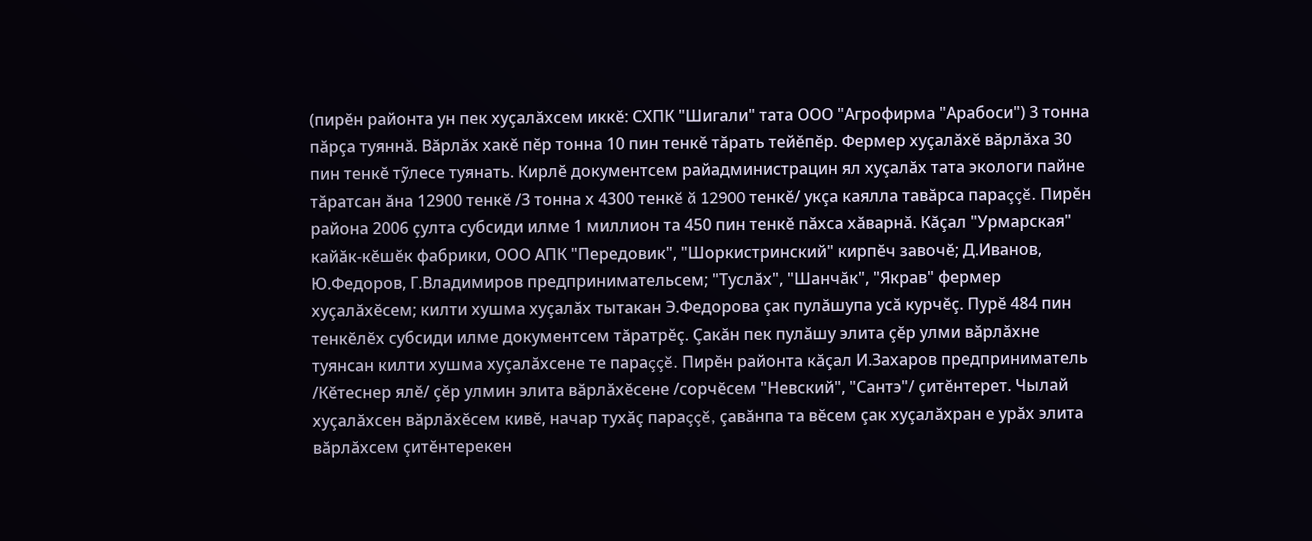(пирĕн районта ун пек хуçалăхсем иккĕ: СХПК "Шигали" тата ООО "Агрофирма "Арабоси") 3 тонна пăрçа туяннă. Вăрлăх хакĕ пĕр тонна 10 пин тенкĕ тăрать тейĕпĕр. Фермер хуçалăхĕ вăрлăха 30 пин тенкĕ тỹлесе туянать. Кирлĕ документсем райадминистрацин ял хуçалăх тата экологи пайне тăратсан ăна 12900 тенкĕ /3 тонна х 4300 тенкĕ ă 12900 тенкĕ/ укçа каялла тавăрса параççĕ. Пирĕн района 2006 çулта субсиди илме 1 миллион та 450 пин тенкĕ пăхса хăварнă. Кăçал "Урмарская" кайăк-кĕшĕк фабрики, ООО АПК "Передовик", "Шоркистринский" кирпĕч завочĕ; Д.Иванов, Ю.Федоров, Г.Владимиров предпринимательсем; "Туслăх", "Шанчăк", "Якрав" фермер хуçалăхĕсем; килти хушма хуçалăх тытакан Э.Федорова çак пулăшупа усă курчĕç. Пурĕ 484 пин тенкĕлĕх субсиди илме документсем тăратрĕç. Çакăн пек пулăшу элита çĕр улми вăрлăхне туянсан килти хушма хуçалăхсене те параççĕ. Пирĕн районта кăçал И.Захаров предприниматель /Кĕтеснер ялĕ/ çĕр улмин элита вăрлăхĕсене /сорчĕсем "Невский", "Сантэ"/ çитĕнтерет. Чылай хуçалăхсен вăрлăхĕсем кивĕ, начар тухăç параççĕ, çавăнпа та вĕсем çак хуçалăхран е урăх элита вăрлăхсем çитĕнтерекен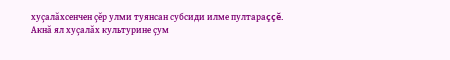хуçалăхсенчен çĕр улми туянсан субсиди илме пултараççĕ.
Акнă ял хуçалăх культурине çум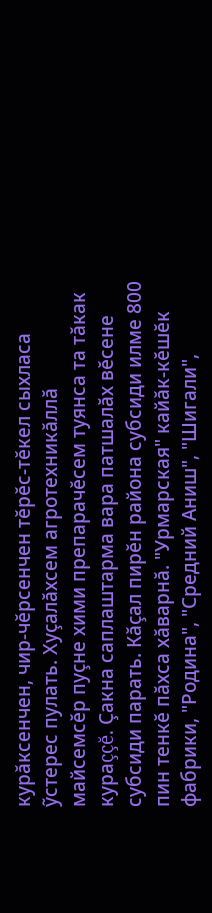курăксенчен, чир-чĕрсенчен тĕрĕс-тĕкел сыхласа ỹстерес пулать. Хуçалăхсем агротехникăллă майсемсĕр пуçне хими препарачĕсем туянса та тăкак кураççĕ. Çакна саплаштарма вара патшалăх вĕсене субсиди парать. Кăçал пирĕн района субсиди илме 800 пин тенкĕ пăхса хăварнă. "Урмарская" кайăк-кĕшĕк фабрики, "Родина", "Средний Аниш", "Шигали",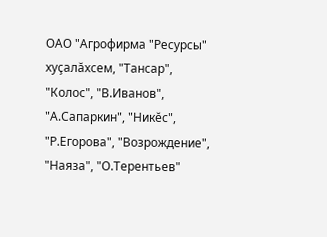ОАО "Агрофирма "Ресурсы" хуçалăхсем, "Тансар", "Колос", "В.Иванов", "А.Сапаркин", "Никĕс", "Р.Егорова", "Возрождение", "Наяза", "О.Терентьев"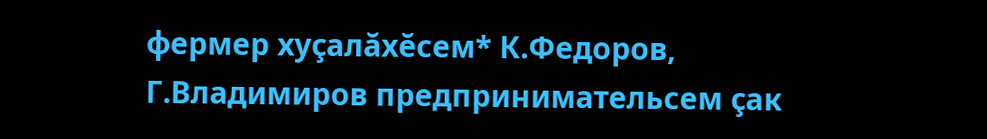фермер хуçалăхĕсем* К.Федоров, Г.Владимиров предпринимательсем çак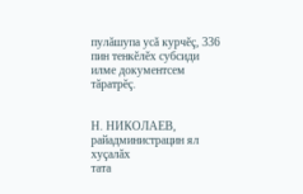пулăшупа усă курчĕç, 336 пин тенкĕлĕх субсиди илме документсем тăратрĕç.


Н. НИКОЛАЕВ,
райадминистрацин ял хуçалăх
тата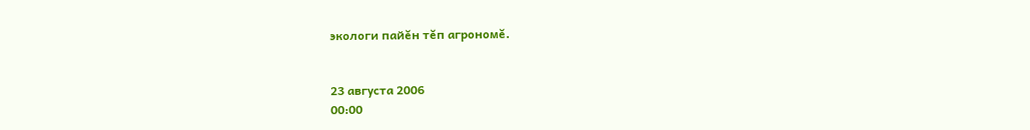экологи пайĕн тĕп агрономĕ.


23 августа 2006
00:00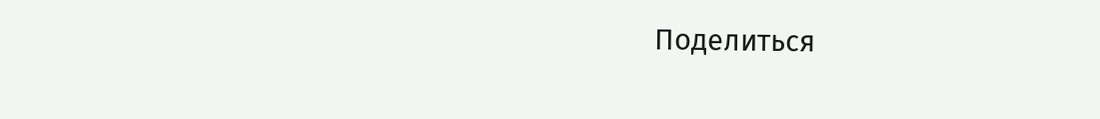Поделиться